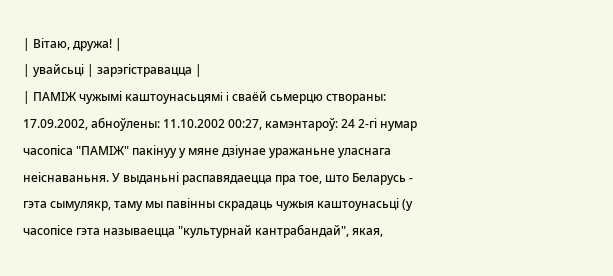| Вiтаю, дружа! |
| увайсьцi | зарэгiстравацца |
| ПАМIЖ чужымi каштоунасьцямi i сваёй сьмерцю створаны: 17.09.2002, абноўлены: 11.10.2002 00:27, камэнтароў: 24 2-гi нумар часопiса "ПАМIЖ" пакiнуу у мяне дзiунае уражаньне уласнага неiснаваньня. У выданьнi распавядаецца пра тое, што Беларусь - гэта сымулякр, таму мы павiнны скрадаць чужыя каштоунасьцi (у часопiсе гэта называецца "культурнай кантрабандай", якая,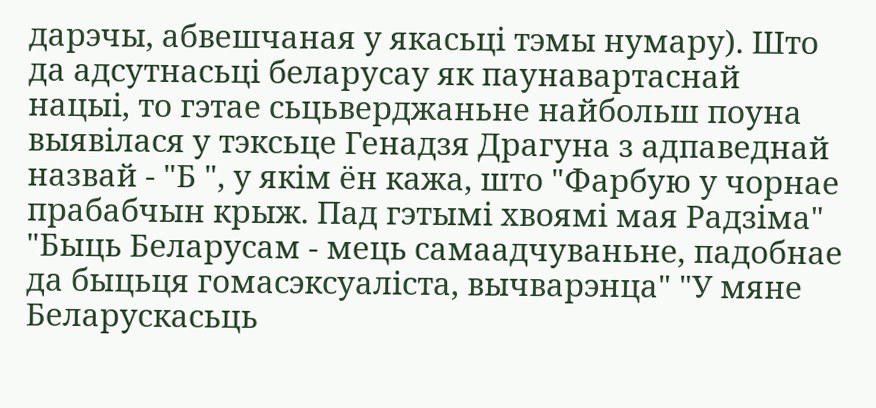дарэчы, абвешчаная у якасьцi тэмы нумару). Што да адсутнасьцi беларусау як паунавартаснай нацыi, то гэтае сьцьверджаньне найбольш поуна выявiлася у тэксьце Генадзя Драгуна з адпаведнай назвай - "Б ", у якiм ён кажа, што "Фарбую у чорнае прабабчын крыж. Пад гэтымi хвоямi мая Радзiма" "Быць Беларусам - мець самаадчуваньне, падобнае да быцьця гомасэксуалiста, вычварэнца" "У мяне Беларускасьць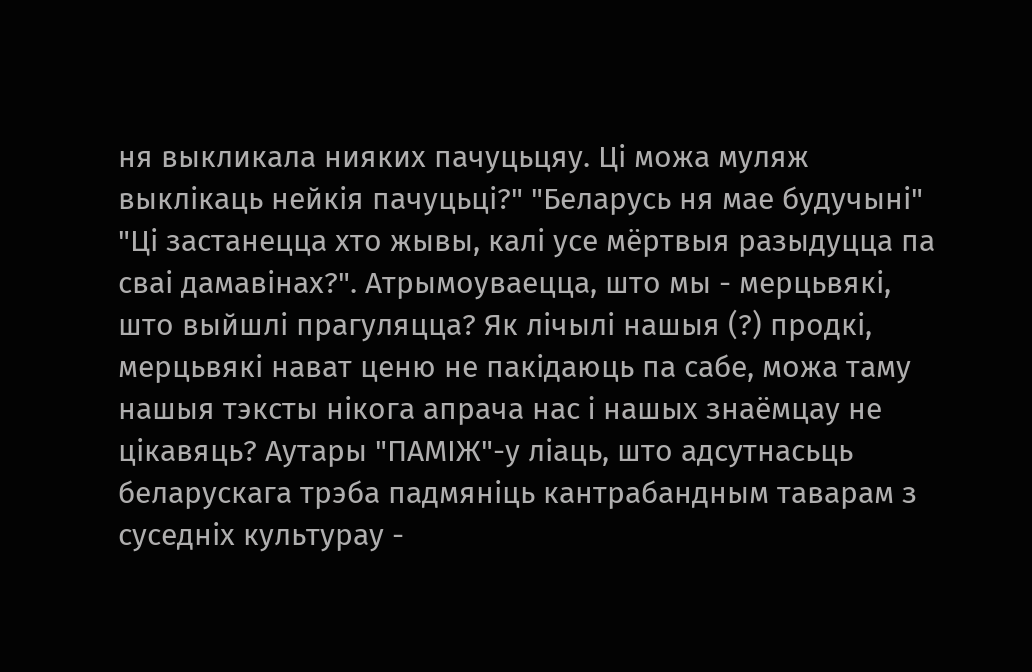ня выкликала нияких пачуцьцяу. Цi можа муляж выклiкаць нейкiя пачуцьцi?" "Беларусь ня мае будучынi" "Цi застанецца хто жывы, калi усе мёртвыя разыдуцца па сваi дамавiнах?". Атрымоуваецца, што мы - мерцьвякi, што выйшлi прагуляцца? Як лiчылi нашыя (?) продкi, мерцьвякi нават ценю не пакiдаюць па сабе, можа таму нашыя тэксты нiкога апрача нас i нашых знаёмцау не цiкавяць? Аутары "ПАМIЖ"-у лiаць, што адсутнасьць беларускага трэба падмянiць кантрабандным таварам з суседнiх культурау -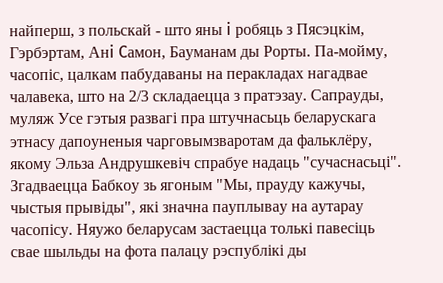найперш, з польскай - што яны i робяць з Пясэцкiм, Гэрбэртам, Анi Cамон, Бауманам ды Рорты. Па-мойму, часопiс, цалкам пабудаваны на перакладах нагадвае чалавека, што на 2/3 складаецца з пратэзау. Сапрауды, муляж Усе гэтыя развагi пра штучнасьць беларускага этнасу дапоуненыя чарговымзваротам да фальклёру, якому Эльза Андрушкевiч спрабуе надаць "сучаснасьцi". Згадваецца Бабкоу зь ягоным "Мы, прауду кажучы, чыстыя прывiды", якi значна пауплывау на аутарау часопiсу. Няужо беларусам застаецца толькi павесiць свае шыльды на фота палацу рэспублiкi ды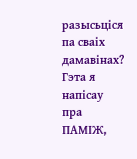разысьцiся па сваiх дамавiнах? Гэта я напiсау пра ПАМIЖ,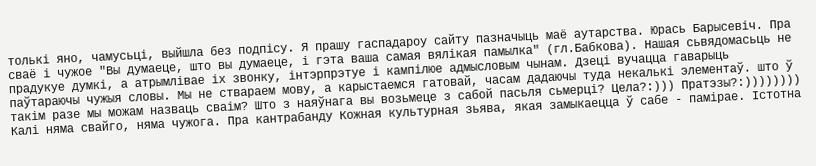толькi яно, чамусьцi, выйшла без подпiсу. Я прашу гаспадароу сайту пазначыць маё аутарства. Юрась Барысевiч. Пра сваё і чужое "Вы думаеце, што вы думаеце, і гэта ваша самая вялікая памылка" (гл.Бабкова). Нашая сьвядомасьць не прадукуе думкі, а атрымлівае іх звонку, інтэрпрэтуе і кампілюе адмысловым чынам. Дзеці вучацца гаварыць паўтараючы чужыя словы. Мы не ствараем мову, а карыстаемся гатовай, часам дадаючы туда некалькі элементаў. што ў такім разе мы можам назваць сваім? Што з наяўнага вы возьмеце з сабой пасьля сьмерці? Цела?:))) Пратэзы?:)))))))) Калі няма свайго, няма чужога. Пра кантрабанду Кожная культурная зьява, якая замыкаецца ў сабе - памірае. Істотна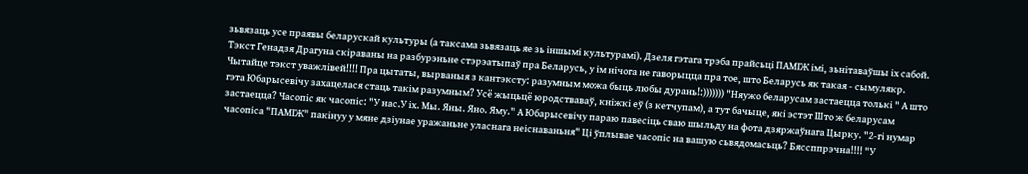зьвязаць усе праявы беларускай культуры (а таксама зьвязаць яе зь іншымі культурамі). Дзеля гэтага трэба прайсьці ПАМІЖ імі, зьнітаваўшы іх сабой. Тэкст Генадзя Драгуна скіраваны на разбурэньне стэрэатыпаў пра Беларусь, у ім нічога не гаворыцца пра тое, што Беларусь як такая - сымулякр. Чытайце тэкст уважлівей!!!! Пра цытаты, вырваныя з кантэксту: разумным можа быць любы дурань!:))))))) "Няужо беларусам застаецца толькi " А што гэта Юбарысевічу захацелася стаць такім разумным? Усё жыцьцё юродстваваў, кніжкі еў (з кетчупам), а тут бачыце, які эстэт Што ж беларусам застаецца? Часопіс як часопіс: "У нас.У іх. Мы. Яны. Яно. Яму." А Юбарысевічу параю павесіць сваю шыльду на фота дзяржаўнага Цырку. "2-гi нумар часопiса "ПАМIЖ" пакiнуу у мяне дзiунае уражаньне уласнага неiснаваньня" Ці ўплывае часопіс на вашую сьвядомасьць? Бяссппрэчна!!!! "У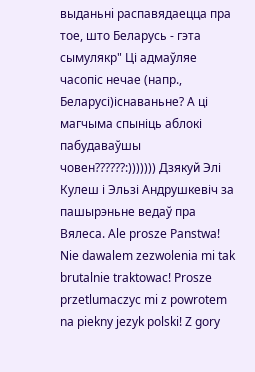выданьнi распавядаецца пра тое, што Беларусь - гэта сымулякр" Ці адмаўляе часопіс нечае (напр., Беларусі)існаваньне? А ці магчыма спыніць аблокі пабудаваўшы човен??????:))))))) Дзякуй Элі Кулеш і Эльзі Андрушкевіч за пашырэньне ведаў пра Вялеса. Ale prosze Panstwa! Nie dawalem zezwolenia mi tak brutalnie traktowac! Prosze przetlumaczyc mi z powrotem na piekny jezyk polski! Z gory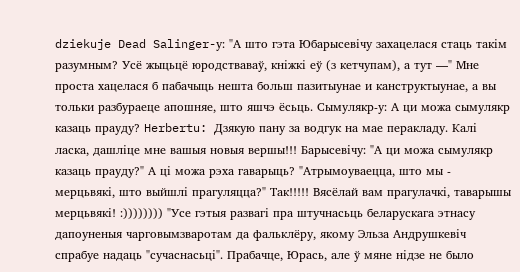dziekuje Dead Salinger-у: "А што гэта Юбарысевічу захацелася стаць такім разумным? Усё жыцьцё юродстваваў, кніжкі еў (з кетчупам), а тут —" Мне проста хацелася б пабачыць нешта больш пазитыунае и канструктыунае, а вы тольки разбураеце апошняе, што яшчэ ёсьць. Сымулякр-у: А ци можа сымулякр казаць прауду? Herbertu: Дзякую пану за водгук на мае перакладу. Калi ласка, дашлiце мне вашыя новыя вершы!!! Барысевiчу: "А ци можа сымулякр казаць прауду?" А цi можа рэха гаварыць? "Атрымоуваецца, што мы - мерцьвякi, што выйшлi прагуляцца?" Так!!!!! Вясёлай вам прагулачкi, таварышы мерцьвякi! :)))))))) "Усе гэтыя развагi пра штучнасьць беларускага этнасу дапоуненыя чарговымзваротам да фальклёру, якому Эльза Андрушкевiч спрабуе надаць "сучаснасьцi". Прабачце, Юрась, але ў мяне нідзе не было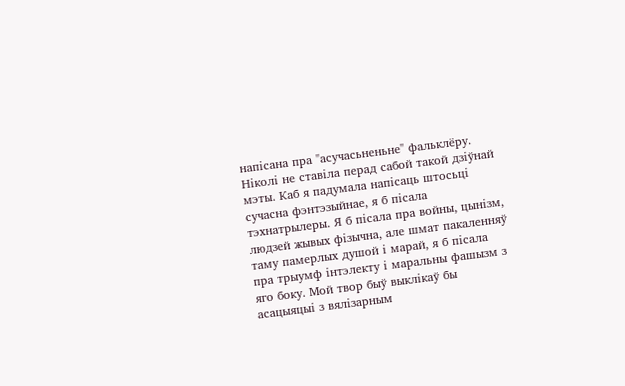напісана пра "асучасьненьне" фальклёру. Ніколі не ставіла перад сабой такой дзіўнай мэты. Каб я падумала напісаць штосьці сучасна фэнтэзыйнае, я б пісала тэхнатрылеры. Я б пісала пра войны, цынізм, людзей жывых фізычна, але шмат пакаленняў таму памерлых душой і марай, я б пісала пра трыумф інтэлекту і маральны фашызм з яго боку. Мой твор быў выклікаў бы асацыяцыі з вялізарным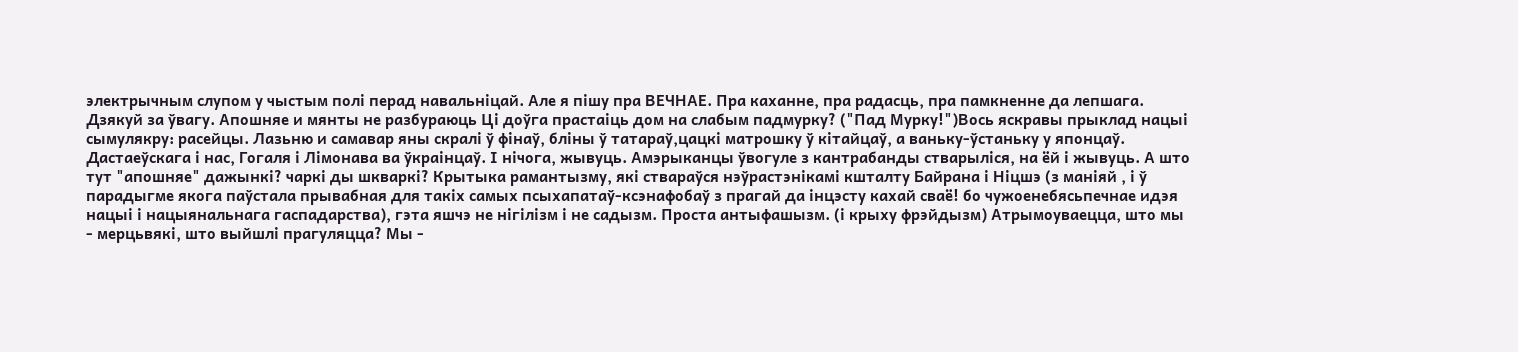электрычным слупом у чыстым полі перад навальніцай. Але я пішу пра ВЕЧНАЕ. Пра каханне, пра радасць, пра памкненне да лепшага. Дзякуй за ўвагу. Апошняе и мянты не разбураюць Ці доўга прастаіць дом на слабым падмурку? ("Пад Мурку!")Вось яскравы прыклад нацыі сымулякру: расейцы. Лазьню и самавар яны скралі ў фінаў, бліны ў татараў,цацкі матрошку ў кітайцаў, а ваньку-ўстаньку у японцаў. Дастаеўскага і нас, Гогаля і Лімонава ва ўкраінцаў. І нічога, жывуць. Амэрыканцы ўвогуле з кантрабанды стварыліся, на ёй і жывуць. А што тут "апошняе" дажынкі? чаркі ды шкваркі? Крытыка рамантызму, які ствараўся нэўрастэнікамі кшталту Байрана і Ніцшэ (з маніяй , і ў парадыгме якога паўстала прывабная для такіх самых псыхапатаў-ксэнафобаў з прагай да інцэсту кахай сваё! бо чужоенебясьпечнае идэя нацыі і нацыянальнага гаспадарства), гэта яшчэ не нігілізм і не садызм. Проста антыфашызм. (і крыху фрэйдызм) Атрымоуваецца, што мы - мерцьвякi, што выйшлi прагуляцца? Мы -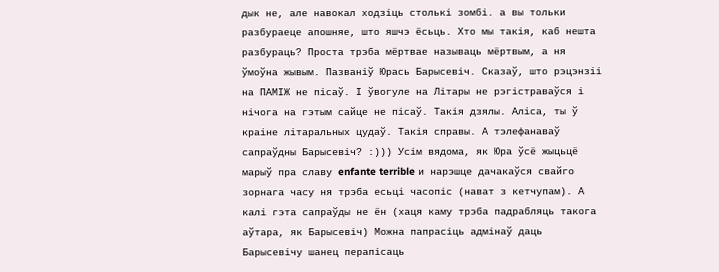дык не, але навокал ходзіць столькі зомбі. а вы тольки разбураеце апошняе, што яшчэ ёсьць. Хто мы такія, каб нешта разбураць? Проста трэба мёртвае называць мёртвым, а ня ўмоўна жывым. Пазваніў Юрась Барысевіч. Сказаў, што рэцэнзіі на ПАМІЖ не пісаў. І ўвогуле на Літары не рэгістраваўся і нічога на гэтым сайце не пісаў. Такія дзялы. Аліса, ты ў краіне літаральных цудаў. Такія справы. А тэлефанаваў сапраўдны Барысевіч? :))) Усім вядома, як Юра ўсё жыцьцё марыў пра славу enfante terrible и нарэшце дачакаўся свайго зорнага часу ня трэба есьці часопіс (нават з кетчупам). А калі гэта сапраўды не ён (хаця каму трэба падрабляць такога аўтара, як Барысевіч) Можна папрасіць адмінаў даць Барысевічу шанец перапісаць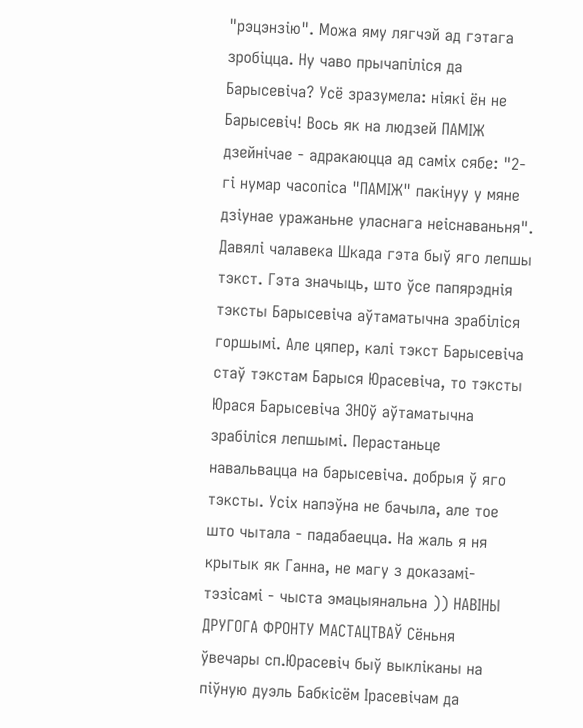"рэцэнзію". Можа яму лягчэй ад гэтага зробіцца. Ну чаво прычапіліся да Барысевіча? Усё зразумела: ніякі ён не Барысевіч! Вось як на людзей ПАМІЖ дзейнічае - адракаюцца ад саміх сябе: "2-гi нумар часопiса "ПАМIЖ" пакiнуу у мяне дзiунае уражаньне уласнага неiснаваньня". Давялі чалавека Шкада гэта быў яго лепшы тэкст. Гэта значыць, што ўсе папярэднія тэксты Барысевіча аўтаматычна зрабіліся горшымі. Але цяпер, калі тэкст Барысевіча стаў тэкстам Барыся Юрасевіча, то тэксты Юрася Барысевіча ЗНОў аўтаматычна зрабіліся лепшымі. Перастаньце навальвацца на барысевіча. добрыя ў яго тэксты. Усіх напэўна не бачыла, але тое што чытала - падабаецца. На жаль я ня крытык як Ганна, не магу з доказамі-тэзісамі - чыста эмацыянальна )) НАВІНЫ ДРУГОГА ФРОНТУ МАСТАЦТВАЎ Сёньня ўвечары сп.Юрасевіч быў выкліканы на піўную дуэль Бабкісём Ірасевічам да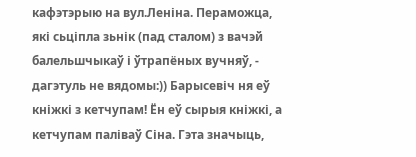кафэтэрыю на вул.Леніна. Пераможца, які сьціпла зьнік (пад сталом) з вачэй балельшчыкаў і ўтрапёных вучняў, - дагэтуль не вядомы:)) Барысевіч ня еў кніжкі з кетчупам! Ён еў сырыя кніжкі, а кетчупам паліваў Сіна. Гэта значыць,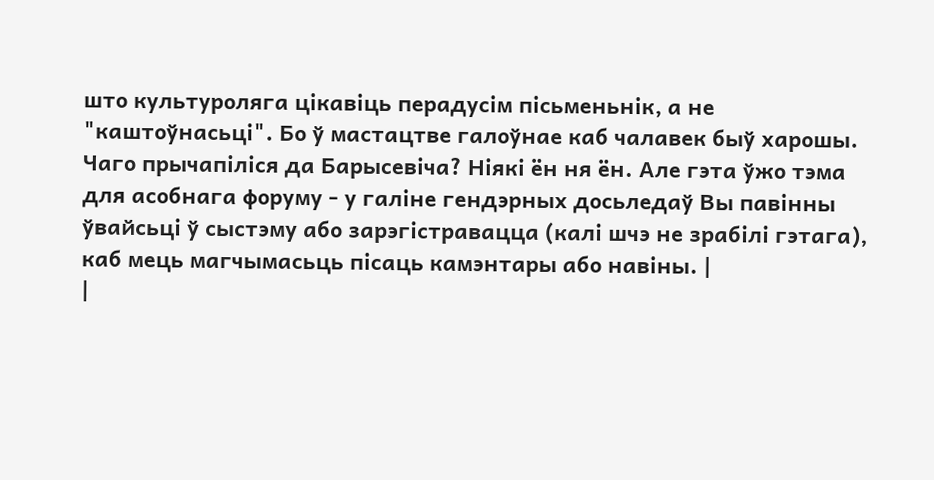што культуроляга цікавіць перадусім пісьменьнік, а не "каштоўнасьці". Бо ў мастацтве галоўнае каб чалавек быў харошы. Чаго прычапіліся да Барысевіча? Ніякі ён ня ён. Але гэта ўжо тэма для асобнага форуму - у галіне гендэрных досьледаў Вы павiнны ўвайсьцi ў сыстэму або зарэгiстравацца (калi шчэ не зрабiлi гэтага), каб мець магчымасьць пiсаць камэнтары або навiны. |
|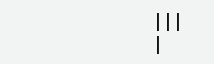|||
|